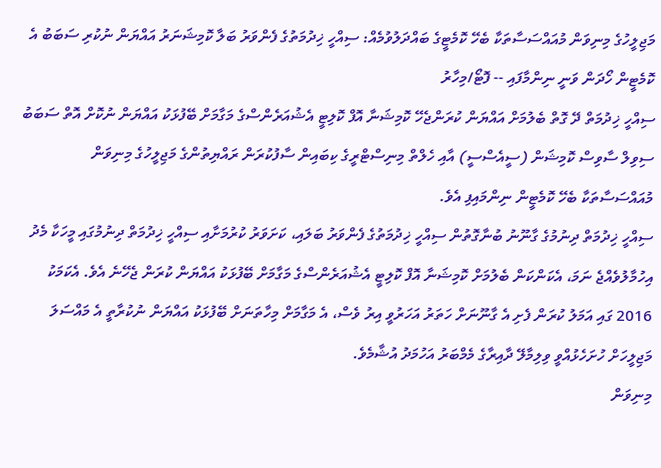މަޖިލީހުގެ މިނިވަން މުއައްސަސާތަކާ ބެހޭ ކޮމެޓީގެ ބައްދަލުވުމެއް: ސިއްހީ ޚިދުމަތުގެ ފެންވަރު ބަލާ ކޮމިޝަނަރު އައްޔަން ނުކުރި ސަބަބު އެ ކޮމެޓީން ހޯދަން ވަނީ ނިންމާފައި -- ފޮޓޯ/މިހާރު
ސިއްހީ ޚިދުމަތް ދޭ ގޮތް ބެލުމަށް އައްޔަން ކުރަންޖެހޭ ކޮމިޝަނާ އޮފް ކޮލިޓީ އެޝުއަރެންސްގެ މަގާމަށް ބޭފުޅަކު އައްޔަން ނުކޮށް އޮތް ސަބަބު ސިވިލް ސާވިސް ކޮމިޝަން (ސީއެސްސީ) އާއި ހެލްތް މިނިސްޓްރީގެ ކިބައިން ސާފުކުރަން ރައްޔިތުންގެ މަޖިލީހުގެ މިނިވަން މުއައްސަސާތަކާ ބެހޭ ކޮމެޓީން ނިންމައިފި އެވެ.
ސިއްހީ ޚިދުމަތް ދިނުމުގެ ގާނޫނު ބުނާގޮތުން ސިއްހީ ޚިދުމަތުގެ ފެންވަރު ބަލައި، ކަށަވަރު ކުރުމަށާއި ސިއްހީ ޚިދުމަތް ދިނުމުގައި މީހަކާ މެދު އިހުމާލުވެއްޖެ ނަމަ، އެކަންކަން ބެލުމަށް ކޮމިޝަނާ އޮފް ކޮލިޓީ އެޝުއަރެންސްގެ މަގާމަށް ބޭފުޅަކު އައްޔަން ކުރަން ޖެހޭނެ އެވެ. އެކަމަކު 2016 ގައި އަމަލު ކުރަން ފެށި އެ ގާނޫނަށް ހަތަރު އަހަރުވީ އިރު ވެސް، އެ މަގާމަށް މިހާތަނަށް ބޭފުޅަކު އައްޔަން ނުކުރާތީ އެ މައްސަލަ މަޖިލީހަށް ހުށަހެޅުއްވީ ވިލިމާލޭ ދާއިރާގެ މެމްބަރު އަހުމަދު އުޝާމެވެ.
މިނިވަން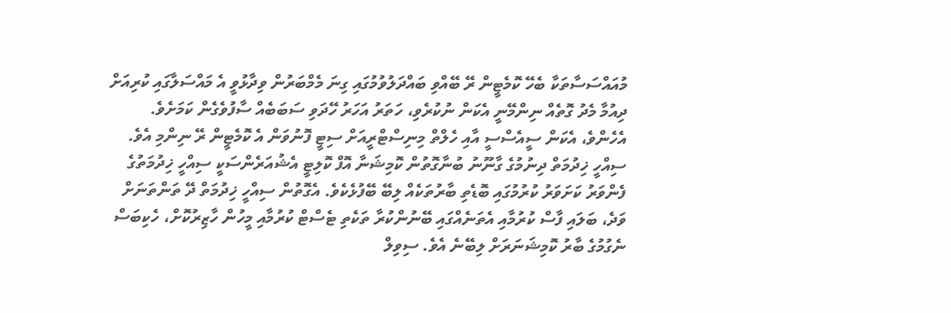މުއައްސަސާތަކާ ބެހޭ ކޮމެޓީން ރޭ ބޭއްވި ބައްދަލުވުމުގައި ގިނަ މެމްބަރުން ވިދާޅުވީ އެ މައްސަލާގައި ކުރިއަށް ދިއުމާ މެދު ގޮތެއް ނިންމޭނީ އެކަން ނުކުރެވި، ހަތަރު އަހަރު ހޭދަވި ސަބަބެއް ސާފުވެގެން ކަމަށެވެ. އެހެންވެ، އެކަން ސީއެސްސީ އާއި ހެލްތް މިނިސްޓްރީއަށް ސިޓީ ފޮނުވަން އެ ކޮމެޓީން ރޭ ނިންމި އެވެ.
ސިއްހީ ޚިދުމަތް ދިނުމުގެ ގާނޫނު ބުނާގޮތުން ކޮމިޝަނާ އޮފް ކޮލިޓީ އެޝުއަރެންސަކީ ސިއްހީ ޚިދުމަތުގެ ފެންވަރު ކަށަވަރު ކުރުމުގައި ބޮޑެތި ބާރުތަކެއް ލިބޭ ބޭފުޅެކެވެ. އެގޮތުން ސިއްހީ ޚިދުމަތް ދޭ ތަންތަނަށް ވަދެ، ބަލައި ފާސް ކުރުމާއި އެތަނެއްގައި ބޭނުންކުރާ ތަކެތި ޓެސްޓް ކުރުމާއި މީހުން ހާޒިރުކޮށް، ހެކިބަސް ނެގުމުގެ ބާރު ކޮމިޝަނަރަށް ލިބޭނެ އެވެ. ސިވިލް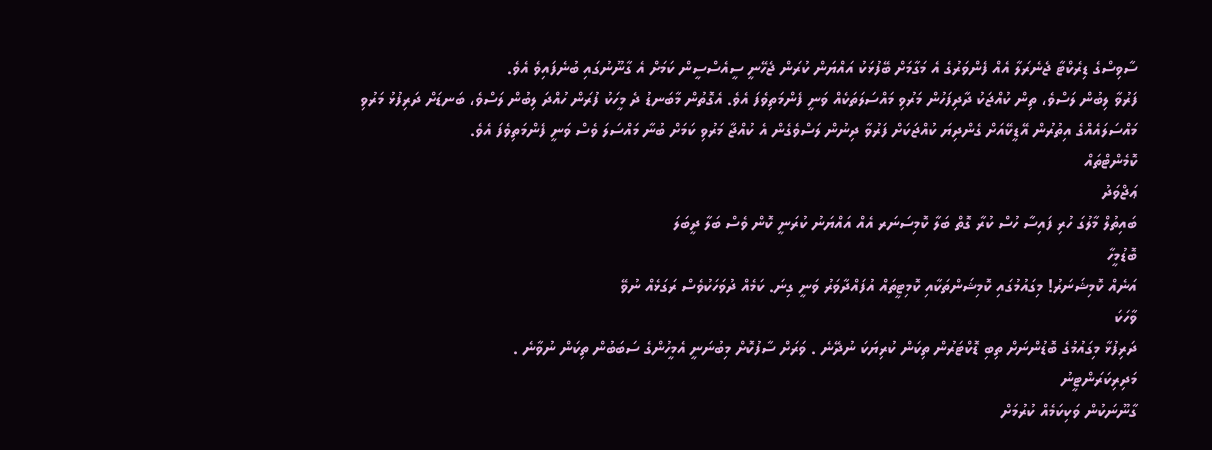ސާވިސްގެ ޑިރެކްޓާ ޖެނެރަލާ އެއް ފެންވަރުގެ އެ މަގާމަށް ބޭފުޅަކު އައްޔަން ކުރަން ޖެހޭނީ ސީއެސްސީން ކަމަށް އެ ގާނޫނުގައި ބުނެފައިވެ އެވެ.
ފަރުވާ ލިބުން ލަސްވެ، ތިން ކުއްޖަކު ދާދިފަހުން މަރުވި މައްސަލަތަކެއް ވަނީ ފެންމަތިވެފަ އެވެ. އެގޮތުން މާބަނޑު ދެ މީހަކު ފުރަން ހުއްދަ ލިބުން ލަސްވެ، ބަނޑަށް ދަރިފުޅު މަރުވި މައްސަލައެއްގެ އިތުރުން އޭޑީކޭއަށް ގެންދިޔަ ކުއްޖަކަށް ފަރުވާ ދިނުން ލަސްވެގެން އެ ކުއްޖާ މަރުވި ކަމަށް ބުނާ މައްސަލަ ވެސް ވަނީ ފެންމަތިވެފަ އެވެ.
ކޮމެންޓްތައް
ޢަޖްވަދު
ބައިތުލް މާލުގަ ހުރި ފައިސާ ހުސް ކުރާ ގޮތް ބަލާ ކޮމިސަނަރ އެއް އައްޔަނު ކުރަނީ ކޮން ވެސް ބަލާ ދީބަލަ
ބޮޑުމީހާ
އަނެއް ކޮމިޝަނަރު! މިގައުމުގައި ކޮމިޝަންތަކާއި ކޮމިޓީތައް އުފައްދާވަރު ވަނީ ގިނަ. ކަމެއް ދުވަހަކުވެސް ރަގަޅެއް ނުވޭ
ވާހަކަ
ދަރިފުޅާ މިގައުމުގެ ބޮޑުންނަށް ތިބި ޑޮކްޓަރުން ތިކަން ކުރިޔަކަ ނުދޭނެ . ވަރަށް ސާފުކޮށް މިބުނަނީ އެމީހުންގެ ސަބަބުން ތިކަން ނުވާނެ .
މަދިރިކަރަންޓީނު
ގާނޫނަކުން ވަކިކަމެއް ކުރުމަށް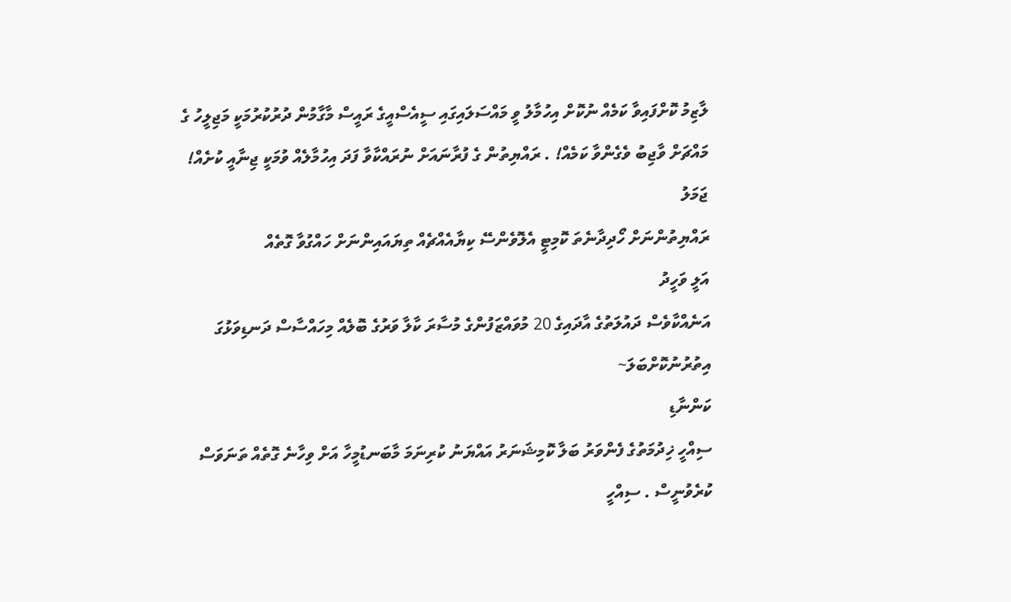ލާޒިމު ކޮށްފައިވާ ކަމެއް ނުކޮށް އިހުމާލު ވީ މައްސަލައިގައި ސީއެސްއީގެ ރައީސް މާގާމުން ދުރުކުރުމަކީ މަޖިލީހު ގެ މައްޗަށް ވާޖިބު ވެގެންވާ ކަމެއް! . ރައްޔިތުން ގެ ފުރާނައަށް ނުރައްކާވާ ފަދަ އިހުމާލެއް ވުމަކީ ޖިނާއީ ކުށެއް!
ޖަމަލު
ރައްޔިތުންނަށް ހޯދިދާނެތަ ކޮމިޓީ އެލޮވެންސޭ ކިޔާއެއްޗެއް ތިޔައައިންނަށް ހައްގުވާ ގޮތެއް
އަލީ ވަހީދު
އަނެއްކާވެސް ދައުލަތުގެ އާދައިގެ 20 މުވައްޒަފުންގެ މުސާރަ ކާލާ ވަރުގެ ބޮލެއް މިހައްސާސް ދަނޑިވަޅުގަ އިތުރުނުކޮށްބަލަ~
ކަންނާޑި
ސިއްހީ ޚިދުމަތުގެ ފެންވަރު ބަލާ ކޮމިޝަނަރު އައްޔަނު ކުރިނަމަ މާބަނޑުމީހާ އަށް ވިހާނެ ގޮތެއް ތަނަވަސް ކުރެވުނީސް . ސިއްހީ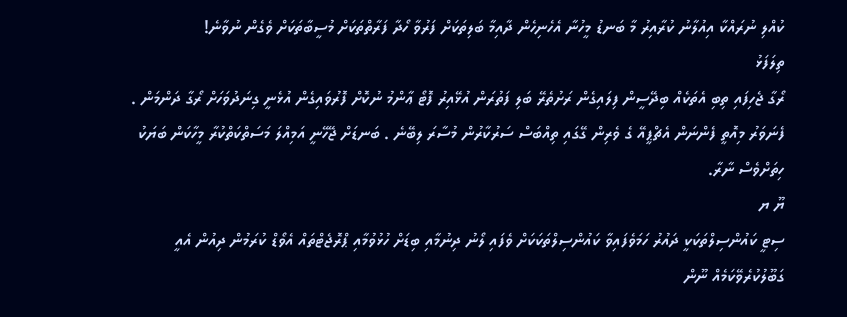ކުއްލި ނުރައްކާ އިއުލާނު ކުރާއިރު މާ ބަނޑު މީހުނާ އެހެނިހެން ދާއިމާ ބަލިތަކަށް ފަރުވާ ހޯދާ ފަރާތްތަކަށް މުސީބާތަކަށް ވެގެން ނުވާނެ!
ތިލަފަޅު
ރޯގާ ޖެހިފައި ތިބި އެތަކެއް ބިދޭސީން ފިލައިގެން ރަށުތެރޭ ބަލި ފަތުރަން އުޅޭއިރު ފޮޓޯ ޢާންމު ނުކޮށް ފޮރުވައިގެން އުޅެނީ ގިނަދުވަހަށް ރޯގާ ދަންމަން . ފެނަވަރު މިއޮތީ ފެންނަން އެޗްޕީއޭ ގެ ވެރިން ގޭގައި ތިއްބަސް ސަރުކާރުން މުސާރަ ލިބޭނެ . ބަނޑަށް ޖޭހޭނީ އަމިއްލަ މަސަތްކަތްކުރާ މީހާކަން ބަޔަކު ހިތަށްވެސް ނާރާ.
ޔޫ ޔ
ސިޓީ ކައުންސިލްތަކަކީ ދައުރު ހަމަވެފައިވާ ކައުންސިލްތަކަކަށް ވެފައި ލޯނު ދިނުމާއި ބިޑަށް ހުޅުވުމާއި ޕްރޮޖެޓްތައް އެވޯޑް ކުރަމުން ދިއުން އެއީ ގަބޫލުކުރެވޭކަމެއް ނޫން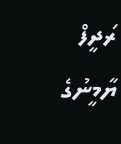ރަދީފް
ޔާމީނުގެ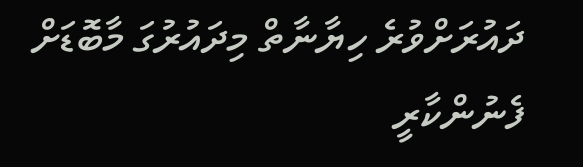ދައުރަށްވުރެ ހިޔާނާތް މިދައުރުގަ މާބޮޑަށް ފެނުންކާރީ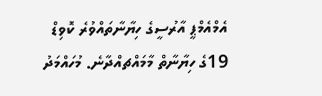އެމްއެމްޕީ އާރުސީގެ ހިޔާނާތައްވުރެ ކޮވިޑް 19ގެ ހިޔާނާތް މާމައްޗއްދާނެ. މުހައްމަދު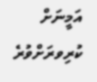އަމީނަށް ކުރިވރަށްވުރެ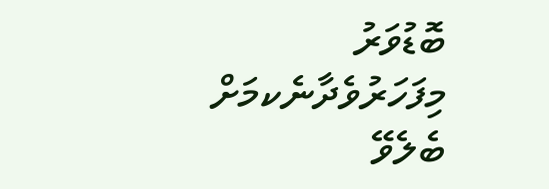ބޮޑުވަރު މިފަހަރުވެދާނެކމަށް ބެލެވޭ